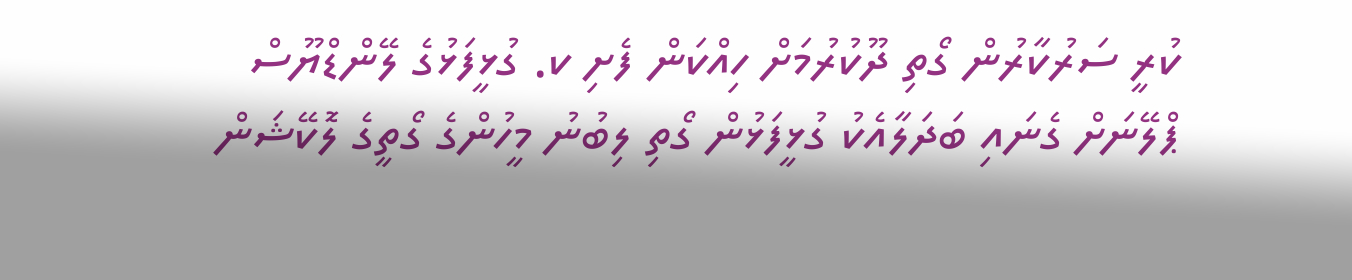ކުރީ ސަރުކާރުން ގޯތި ދޫކުރުމަށް ހިއްކަން ފެށި ކ. ގުޅީފަޅުގެ ލޭންޑްޔޫސް ޕްލޭނަށް ގެނައި ބަދަލާއެކު ގުޅީފަޅުން ގޯތި ލިބުނު މީހުންގެ ގޯތީގެ ލޮކޭޝަން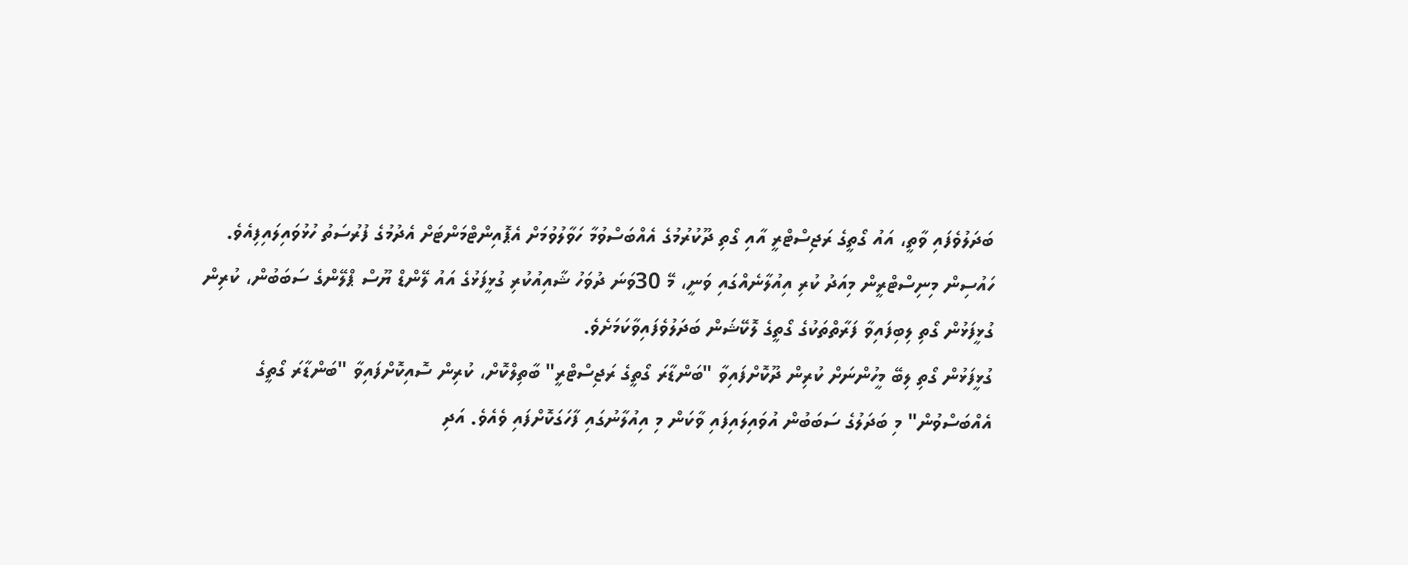ބަދަލުވެފައި ވާތީ، އައު ގޯތީގެ ރަޖިސްޓްރީ އާއި ގޯތި ދޫކުރުމުގެ އެއްބަސްވުމާ ހަވާލުވުމަށް އެޕޮއިންޓްމަންޓަށް އެދުމުގެ ފުރުސަތު ހުޅުވައިލައިފިއެވެ.
ހައުސިން މިނިސްޓްރީން މިއަދު ކުރި އިއުލާނެއްގައި ވަނީ، މޭ 30ވަނަ ދުވަހު ޝާއިއުކުރި ގުޅީފަޅުގެ އައު ލޭންޑް ޔޫސް ޕްލޭންގެ ސަބަބުން، ކުރިން ގުޅީފަޅުން ގޯތި ލިބިފައިވާ ފަރާތްތަކުގެ ގޯތީގެ ލޮކޭޝަން ބަދަލުވެފައިވާކަމަށެވެ.
ގުޅީފަޅުން ގޯތި ލިބޭ މީހުންނަށް ކުރިން ދޫކޮށްފައިވާ "ބަންޑާރަ ގޯތީގެ ރަޖިސްޓްރީ" ބާތިލްކޮށް، ކުރިން ސޮއިކޮށްފައިވާ "ބަންޑާރަ ގޯތީގެ އެއްބަސްވުން" މި ބަދަލުގެ ސަބަބުން އުވައިލައިފައި ވާކަން މި އިއުލާނުގައި ފާހަގަކޮށްފައި ވެއެވެ. އަދި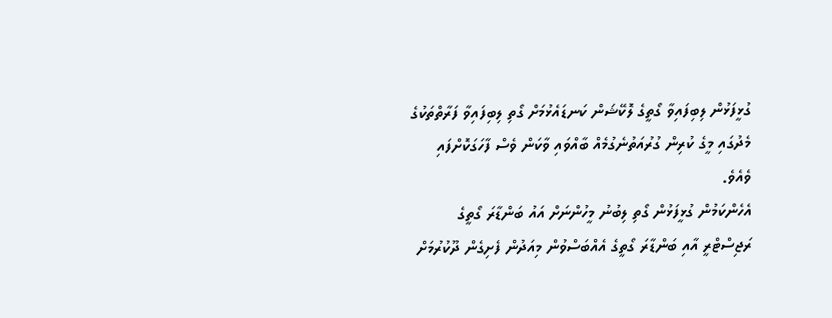ގުޅީފަޅުން ލިބިފައިވާ ގޯތީގެ ލޮކޭޝަން ކަނޑައެޅުމަށް ގޯތި ލިބިފައިވާ ފަރާތްތަކުގެ މެދުގައި މީގެ ކުރިން ގުރުއަތުނެގުމެއް ބާއްވައި ވާކަން ވެސް ފާހަގަކޮށްފައި ވެއެވެ.
އެހެންކަމުން ގުޅީފަޅުން ގޯތި ލިބުނު މީހުންނަށް އައު ބަންޑާރަ ގޯތީގެ ރަޖިސްޓްރީ އާއި ބަންޑާރަ ގޯތީގެ އެއްބަސްވުން މިއަދުން ފެށިގެން ދޫކުރުމަށް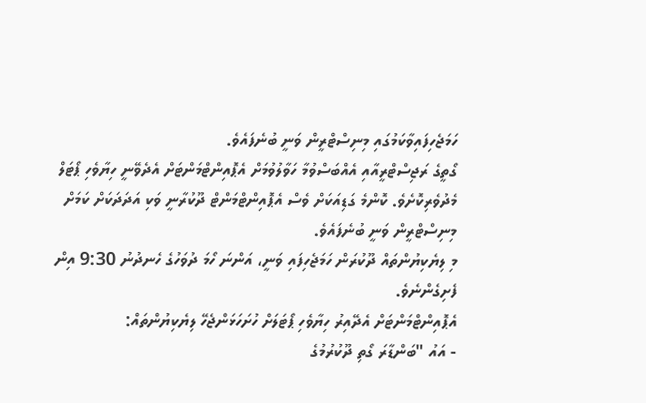ހަމަޖެހިފައިވާކަމުގައި މިނިސްޓްރީން ވަނީ ބުނެފައެވެ.
ގޯތީގެ ރަޖިސްޓްރީއާއި އެއްބަސްވުމާ ހަވާލުވުމަށް އެޕޮއިންޓްމަންޓަށް އެދެވޭނީ ހިޔާވެހި ޕޯޓަލް މެދުވެރިކޮށެވެ. ކޮންމެ ގަޑިއަކަށް ވެސް އެޕޮއިންޓްމަންޓް ދޫކުރާނީ ވަކި އަދަދަކަށް ކަމަށް މިނިސްޓްރީން ވަނީ ބުނެފައެވެ.
މި ލިޔެކިޔުންތައް ދޫކުރަން ހަމަޖެހިފައި ވަނީ، އަންނަ ހޯމަ ދުވަހުގެ ހެނދުނު 9:30 އިން ފެށިގެންނެވެ.
އެޕޮއިންޓްމަންޓަށް އެދޭއިރު ހިޔާވެހި ޕޯޓަލަށް ހުށަހަޅަންޖެހޭ ލިޔެކިޔުންތައް:
- އައު "ބަންޑާރަ ގޯތި ދޫކުރުމުގެ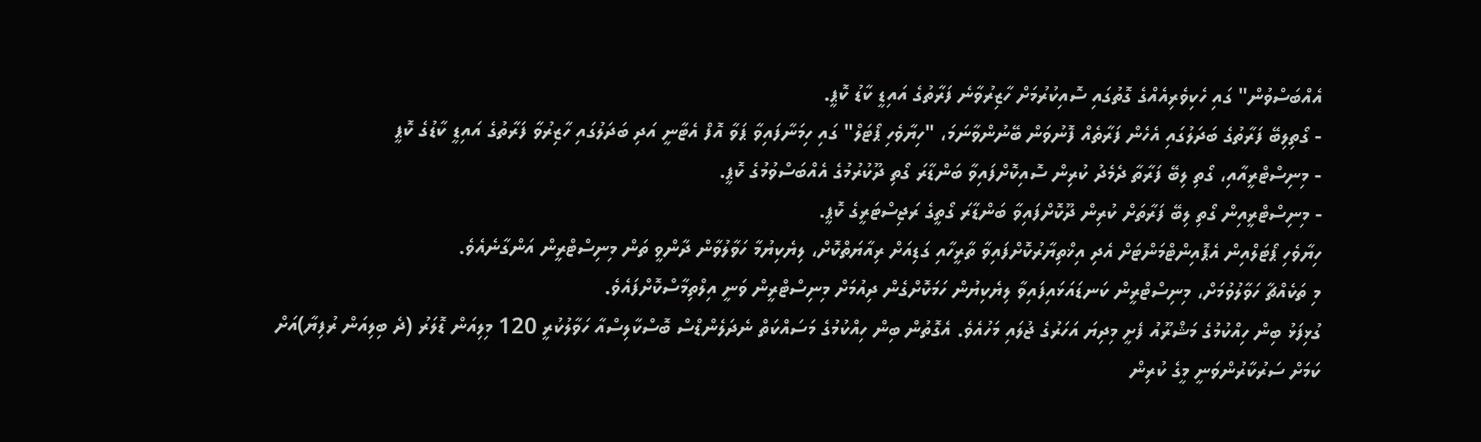އެއްބަސްވުން" ގައި ހެކިވެރިއެއްގެ ގޮތުގައި ސޮއިކުރުމަށް ހާޒިރުވާނެ ފަރާތުގެ އައިޑީ ކާޑު ކޮޕީ.
- ގޯތިލިބޭ ފަރާތުގެ ބަދަލުގައި އެހެން ފަރާތެއް ފޮނުވަން ބޭނުންވާނަމަ، "ހިޔާވެހި ޕޯޓަލް" ގައި ހިމަނާފައިވާ ޕަވާ އޮފް އެޓާނީ އަދި ބަދަލުގައި ހާޒިރުވާ ފަރާތުގެ އައިޑީ ކާޑުގެ ކޮޕީ
- މިނިސްޓްރީއާއި، ގޯތި ލިބޭ ފަރާތާ ދެމެދު ކުރިން ސޮއިކޮށްފައިވާ ބަންޑާރަ ގޯތި ދޫކުރުމުގެ އެއްބަސްވުމުގެ ކޮޕީ.
- މިނިސްޓްރީއިން ގޯތި ލިބޭ ފަރާތަށް ކުރިން ދޫކޮށްފައިވާ ބަންޑާރަ ގޯތީގެ ރަޖިސްޓަރީގެ ކޮޕީ.
ހިޔާވެހި ޕޯޓަލްއިން އެޕޮއިންޓްމަންޓަށް އެދި އިޚްތިޔާރުކޮށްފައިވާ ތާރީހާއި ގަޑިއަށް ރިއާޔަތްކޮށް، ލިޔެކިޔުމާ ހަވާލުވާން ދާންވީ ތަން މިނިސްޓްރީން އަންގާނެއެވެ.
މި ތަކެއްޗާ ހަވާލުވުމަށް، މިނިސްޓްރީން ކަނޑައަޅައިފައިވާ ލިޔެކިޔުން ހަމަކޮށްގެން ދިއުމަށް މިނިސްޓްރީން ވަނީ އިލްތިމާސްކޮށްފައެވެ.
ގުޅިފަޅު ބިން ހިއްކުމުގެ މަޝްރޫއު ފެށީ މިދިޔަ އަހަރުގެ ޖުލައި މަހުއެވެ. އެގޮތުން ބިން ހިއްކުމުގެ މަސައްކަތް ނެދަލެންޑްސް ބޮސްކާލިސްއާ ހަވާލުކުރީ 120 މިލިއަން ޑޮލަރު (ދެ ބިލިއަން ރުފިޔާ)އަށް ކަމަށް ސަރުކާރުންވަނީ މީގެ ކުރިން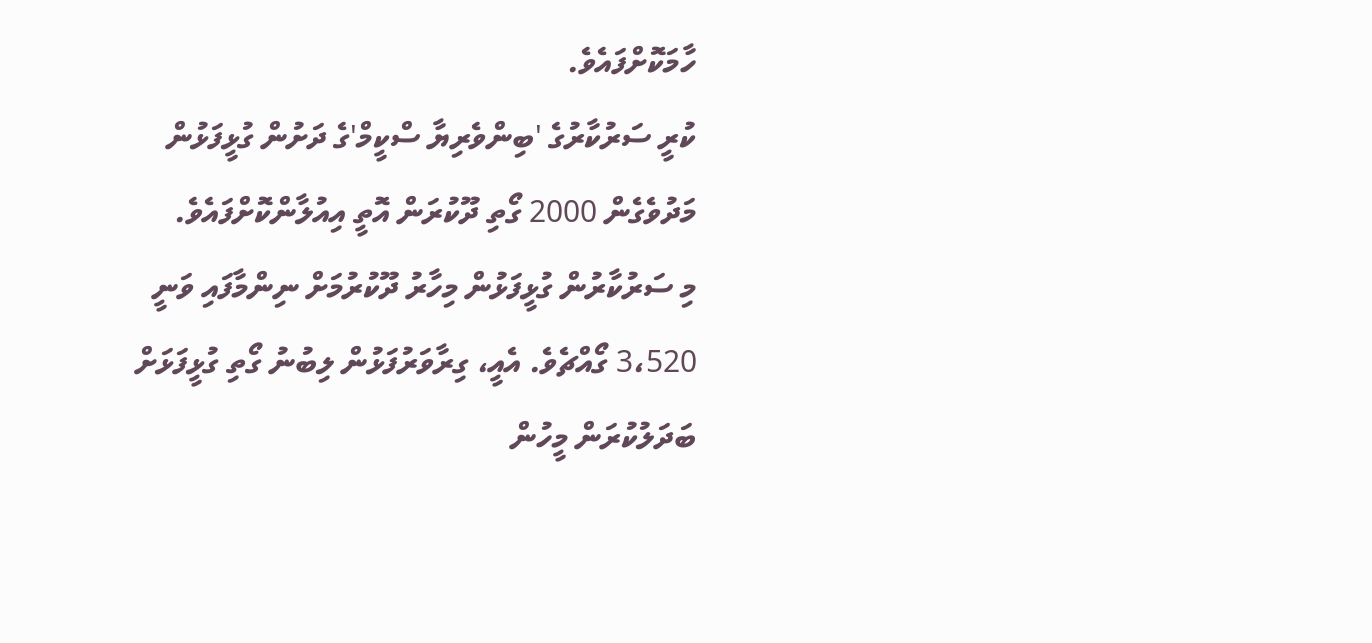ހާމަކޮށްފައެވެ.
ކުރީ ސަރުކާރުގެ 'ބިންވެރިޔާ ސްކީމް'ގެ ދަށުން ގުޅީފަޅުން މަދުވެގެން 2000 ގޯތި ދޫކުރަން އޮތީ އިއުލާންކޮށްފައެވެ.
މި ސަރުކާރުން ގުޅީފަޅުން މިހާރު ދޫކުރުމަށް ނިންމާފައި ވަނީ 3،520 ގޯއްޗެވެ. އެއީ، ގިރާވަރުފަޅުން ލިބުނު ގޯތި ގުޅީފަޅަށް ބަދަލުކުރަން މީހުން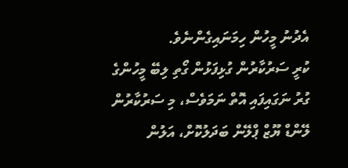އެދުނު މީހުން ހިމަނައިގެންނެވެ.
ކުރީ ސަރުކާރުން ގުޅިފަޅުން ގޯތި ލިބޭ މީހުންގެ ގުރު ނަގައިފައި އޮތް ނަމަވެސް، މި ސަރުކާރުން ލޭންޑް ޔޫޒް ޕްލޭން ބަދަލުކޮށް، އަލުން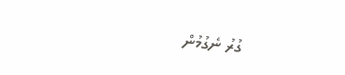ގުރު ނެގުމުން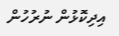އިދިކޮޅުން ނުރުހުން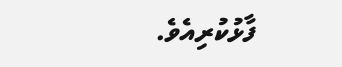ފާޅުކުރިއެވެ.